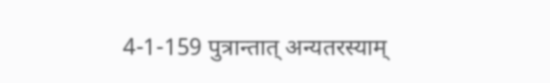4-1-159 पुत्रान्तात् अन्यतरस्याम्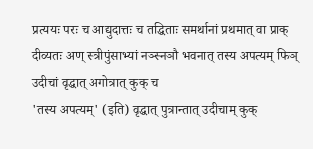प्रत्ययः परः च आद्युदात्तः च तद्धिताः समर्थानां प्रथमात् वा प्राक् दीव्यतः अण् स्त्रीपुंसाभ्यां नञ्स्नञौ भवनात् तस्य अपत्यम् फिञ् उदीचां वृद्धात् अगोत्रात् कुक् च
'तस्य अपत्यम्' (इति) वृद्धात् पुत्रान्तात् उदीचाम् कुक्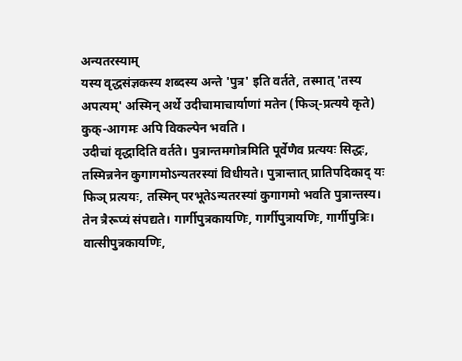अन्यतरस्याम्
यस्य वृद्धसंज्ञकस्य शब्दस्य अन्ते 'पुत्र' इति वर्तते, तस्मात् 'तस्य अपत्यम्' अस्मिन् अर्थे उदीचामाचार्याणां मतेन (फिञ्-प्रत्यये कृते) कुक्-आगमः अपि विकल्पेन भवति ।
उदीचां वृद्धादिति वर्तते। पुत्रान्तमगोत्रमिति पूर्वेणैव प्रत्ययः सिद्धः, तस्मिन्ननेन कुगागमोऽन्यतरस्यां विधीयते। पुत्रान्तात् प्रातिपदिकाद् यः फिञ् प्रत्ययः, तस्मिन् परभूतेऽन्यतरस्यां कुगागमो भवति पुत्रान्तस्य। तेन त्रैरूप्यं संपद्यते। गार्गीपुत्रकायणिः, गार्गीपुत्रायणिः, गार्गीपुत्रिः। वात्सीपुत्रकायणिः,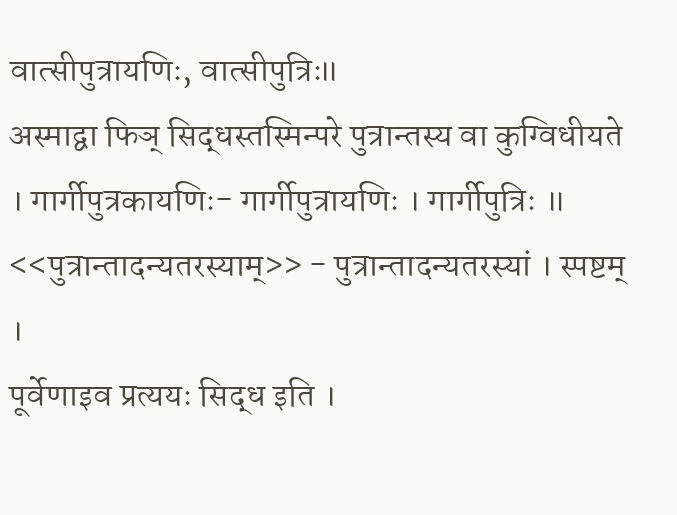वात्सीपुत्रायणिः, वात्सीपुत्रिः॥
अस्माद्वा फिञ् सिद्धस्तस्मिन्परे पुत्रान्तस्य वा कुग्विधीयते । गार्गीपुत्रकायणिः- गार्गीपुत्रायणिः । गार्गीपुत्रिः ॥
<<पुत्रान्तादन्यतरस्याम्>> - पुत्रान्तादन्यतरस्यां । स्पष्टम् ।
पूर्वेणाइव प्रत्ययः सिद्ध इति ।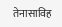तेनासाविह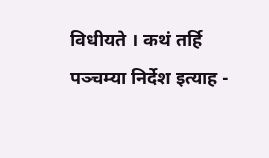विधीयते । कथं तर्हि पञ्चम्या निर्देश इत्याह -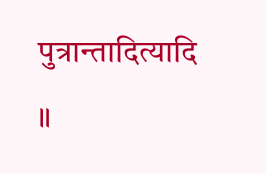पुत्रान्तादित्यादि ॥